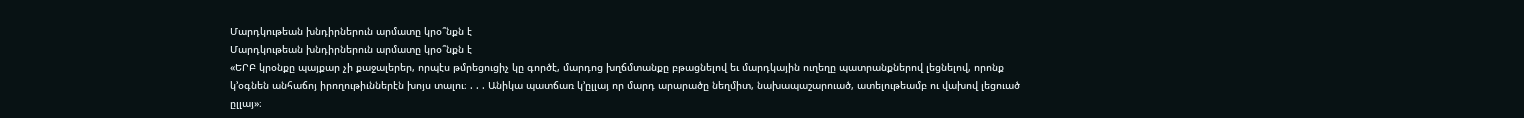Մարդկութեան խնդիրներուն արմատը կրօ՞նքն է
Մարդկութեան խնդիրներուն արմատը կրօ՞նքն է
«ԵՐԲ կրօնքը պայքար չի քաջալերեր, որպէս թմրեցուցիչ կը գործէ, մարդոց խղճմտանքը բթացնելով եւ մարդկային ուղեղը պատրանքներով լեցնելով, որոնք կ’օգնեն անհաճոյ իրողութիւններէն խոյս տալու։ . . . Անիկա պատճառ կ’ըլլայ որ մարդ արարածը նեղմիտ, նախապաշարուած, ատելութեամբ ու վախով լեցուած ըլլայ»։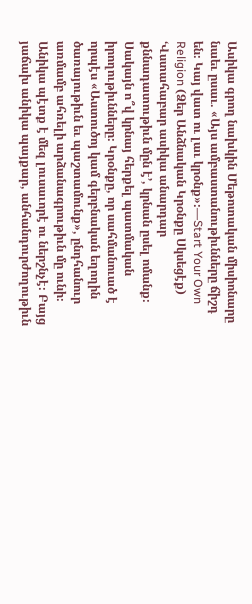Ասիկա գրող նախկին Մեթոտական միսիոնարը նաեւ ըսաւ. «Այս ամբաստանութիւնները ճիշդ են։ Կայ վատ ու լաւ կրօնք»։—Start Your Own Religion (Ձեր Անձնական Կրօնքը Սկսեցէք)
‘Վստահաբար ասիկա անարդար քննադատութիւն մըն է’, կրնան ըսել ոմանք։ Սակայն ո՞վ կրնայ հերքել պատմական իրողութիւնները։ Կրօնքը, որ սահմանուած է որպէս «Աստուծոյ կամ գերբնական եղողին ծառայութիւն եւ պաշտամունք», ընդհանուր առմամբ ահռելի արձանագրութիւն մը ունի։ Անիկա պէտք է մեզ լուսաւորէ ու ներշնչէ։ Բայց յաճախ անիկա պայքար, անհանդուրժողութիւն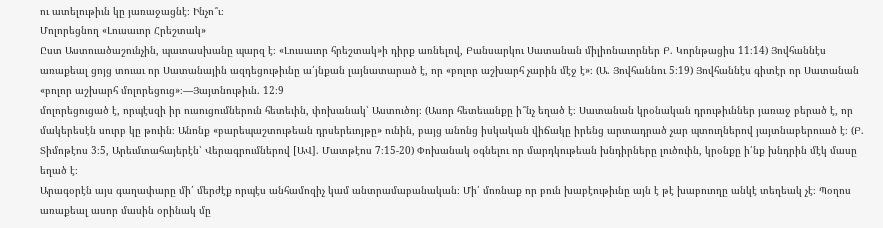ու ատելութիւն կը յառաջացնէ։ Ինչո՞ւ։
Մոլորեցնող «Լուսաւոր Հրեշտակ»
Ըստ Աստուածաշունչին, պատասխանը պարզ է։ «Լուսաւոր հրեշտակ»ի դիրք առնելով, Բանսարկու Սատանան միլիոնաւորներ Բ. Կորնթացիս 11։14) Յովհաննէս առաքեալ ցոյց տուաւ որ Սատանային ազդեցութիւնը ա՛յնքան լայնատարած է, որ «բոլոր աշխարհ չարին մէջ է»։ (Ա. Յովհաննու 5։19) Յովհաննէս գիտէր որ Սատանան «բոլոր աշխարհ մոլորեցուց»։—Յայտնութիւն. 12։9
մոլորեցուցած է, որպէսզի իր ուսուցումներուն հետեւին, փոխանակ՝ Աստուծոյ։ (Ասոր հետեւանքը ի՞նչ եղած է։ Սատանան կրօնական դրութիւններ յառաջ բերած է, որ մակերեսէն սուրբ կը թուին։ Անոնք «բարեպաշտութեան դրսերեւոյթը» ունին, բայց անոնց իսկական վիճակը իրենց արտադրած չար պտուղներով յայտնաբերուած է։ (Բ. Տիմոթէոս 3։5, Արեւմտահայերէն՝ Վերագրումներով [ԱՎ]. Մատթէոս 7։15-20) Փոխանակ օգնելու որ մարդկութեան խնդիրները լուծուին, կրօնքը ի՛նք խնդրին մէկ մասը եղած է։
Արագօրէն այս գաղափարը մի՛ մերժէք որպէս անհամոզիչ կամ անտրամաբանական։ Մի՛ մոռնաք որ բուն խաբէութիւնը այն է թէ խաբուողը անկէ տեղեակ չէ։ Պօղոս առաքեալ ասոր մասին օրինակ մը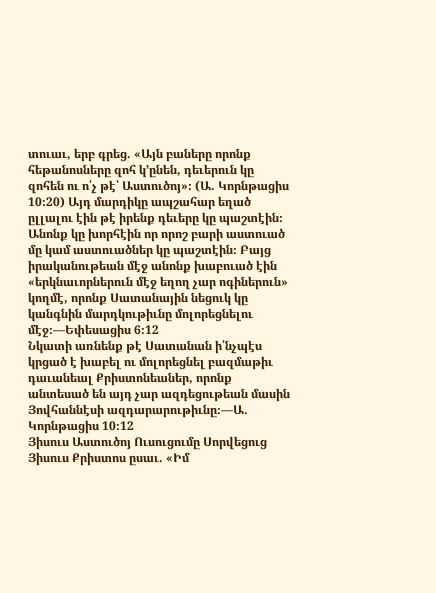տուաւ, երբ գրեց. «Այն բաները որոնք հեթանոսները զոհ կ’ընեն, դեւերուն կը զոհեն ու ո՛չ թէ՝ Աստուծոյ»։ (Ա. Կորնթացիս 10։20) Այդ մարդիկը ապշահար եղած ըլլալու էին թէ իրենք դեւերը կը պաշտէին։ Անոնք կը խորհէին որ որոշ բարի աստուած մը կամ աստուածներ կը պաշտէին։ Բայց իրականութեան մէջ անոնք խաբուած էին «երկնաւորներուն մէջ եղող չար ոգիներուն» կողմէ, որոնք Սատանային նեցուկ կը կանգնին մարդկութիւնը մոլորեցնելու մէջ։—Եփեսացիս 6։12
Նկատի առնենք թէ Սատանան ի՛նչպէս կրցած է խաբել ու մոլորեցնել բազմաթիւ դաւանեալ Քրիստոնեաներ, որոնք անտեսած են այդ չար ազդեցութեան մասին Յովհաննէսի ազդարարութիւնը։—Ա. Կորնթացիս 10։12
Յիսուս Աստուծոյ Ուսուցումը Սորվեցուց
Յիսուս Քրիստոս ըսաւ. «Իմ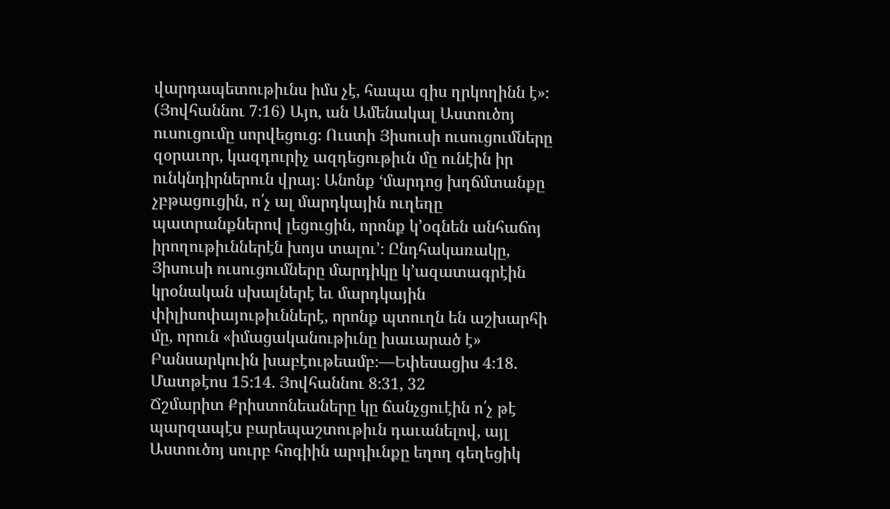վարդապետութիւնս իմս չէ, հապա զիս ղրկողինն է»։ (Յովհաննու 7։16) Այո, ան Ամենակալ Աստուծոյ ուսուցումը սորվեցուց։ Ուստի Յիսուսի ուսուցումները զօրաւոր, կազդուրիչ ազդեցութիւն մը ունէին իր ունկնդիրներուն վրայ։ Անոնք ‘մարդոց խղճմտանքը չբթացուցին, ո՛չ ալ մարդկային ուղեղը պատրանքներով լեցուցին, որոնք կ’օգնեն անհաճոյ իրողութիւններէն խոյս տալու’։ Ընդհակառակը, Յիսուսի ուսուցումները մարդիկը կ’ազատագրէին կրօնական սխալներէ եւ մարդկային փիլիսոփայութիւններէ, որոնք պտուղն են աշխարհի մը, որուն «իմացականութիւնը խաւարած է» Բանսարկուին խաբէութեամբ։—Եփեսացիս 4։18. Մատթէոս 15։14. Յովհաննու 8։31, 32
Ճշմարիտ Քրիստոնեաները կը ճանչցուէին ո՛չ թէ պարզապէս բարեպաշտութիւն դաւանելով, այլ Աստուծոյ սուրբ հոգիին արդիւնքը եղող գեղեցիկ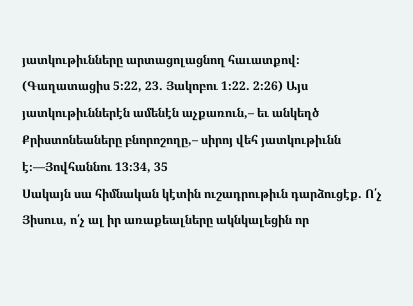յատկութիւնները արտացոլացնող հաւատքով։ (Գաղատացիս 5։22, 23. Յակոբու 1։22. 2։26) Այս յատկութիւններէն ամենէն աչքառուն,– եւ անկեղծ Քրիստոնեաները բնորոշողը,– սիրոյ վեհ յատկութիւնն է։—Յովհաննու 13։34, 35
Սակայն սա հիմնական կէտին ուշադրութիւն դարձուցէք. Ո՛չ Յիսուս, ո՛չ ալ իր առաքեալները ակնկալեցին որ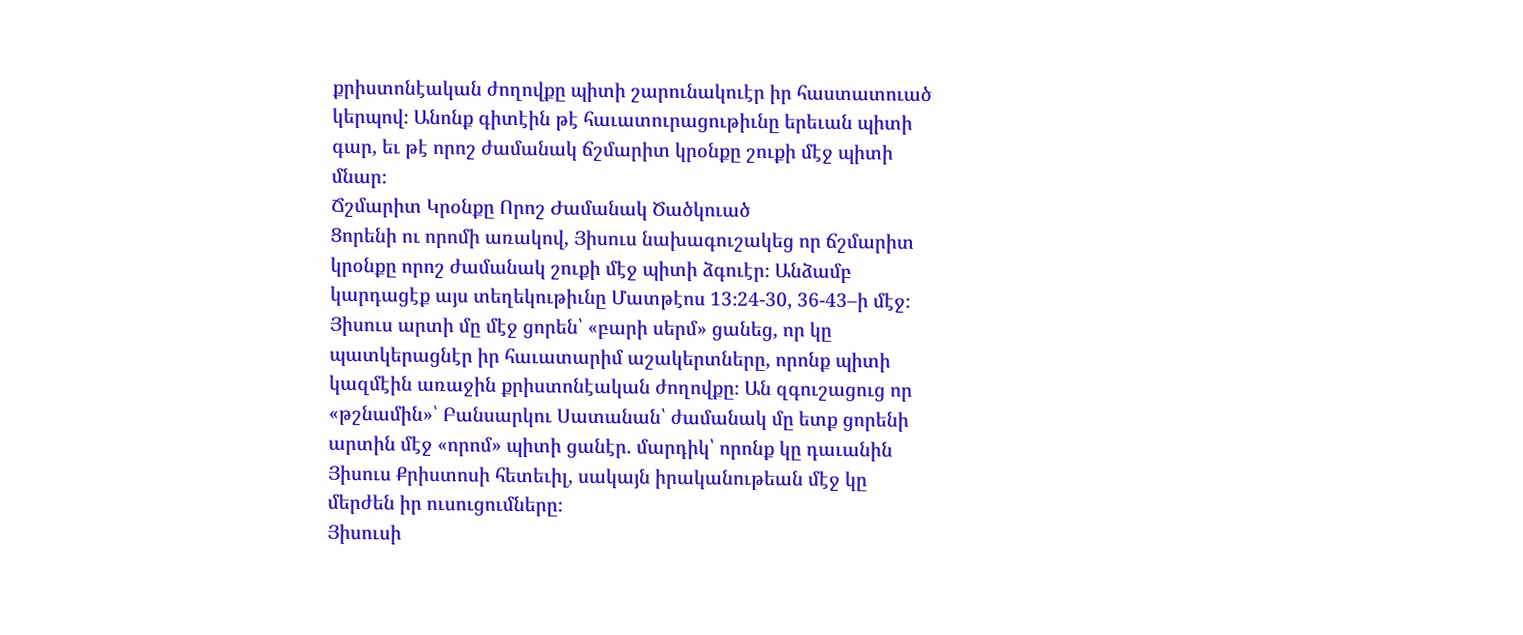քրիստոնէական ժողովքը պիտի շարունակուէր իր հաստատուած կերպով։ Անոնք գիտէին թէ հաւատուրացութիւնը երեւան պիտի գար, եւ թէ որոշ ժամանակ ճշմարիտ կրօնքը շուքի մէջ պիտի մնար։
Ճշմարիտ Կրօնքը Որոշ Ժամանակ Ծածկուած
Ցորենի ու որոմի առակով, Յիսուս նախագուշակեց որ ճշմարիտ կրօնքը որոշ ժամանակ շուքի մէջ պիտի ձգուէր։ Անձամբ կարդացէք այս տեղեկութիւնը Մատթէոս 13։24-30, 36-43–ի մէջ։ Յիսուս արտի մը մէջ ցորեն՝ «բարի սերմ» ցանեց, որ կը պատկերացնէր իր հաւատարիմ աշակերտները, որոնք պիտի կազմէին առաջին քրիստոնէական ժողովքը։ Ան զգուշացուց որ «թշնամին»՝ Բանսարկու Սատանան՝ ժամանակ մը ետք ցորենի արտին մէջ «որոմ» պիտի ցանէր. մարդիկ՝ որոնք կը դաւանին Յիսուս Քրիստոսի հետեւիլ, սակայն իրականութեան մէջ կը մերժեն իր ուսուցումները։
Յիսուսի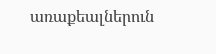առաքեալներուն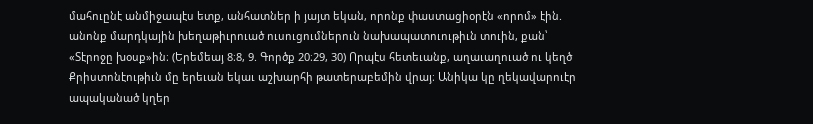մահուընէ անմիջապէս ետք, անհատներ ի յայտ եկան, որոնք փաստացիօրէն «որոմ» էին. անոնք մարդկային խեղաթիւրուած ուսուցումներուն նախապատուութիւն տուին, քան՝ «Տէրոջը խօսք»ին։ (Երեմեայ 8։8, 9. Գործք 20։29, 30) Որպէս հետեւանք, աղաւաղուած ու կեղծ Քրիստոնէութիւն մը երեւան եկաւ աշխարհի թատերաբեմին վրայ։ Անիկա կը ղեկավարուէր ապականած կղեր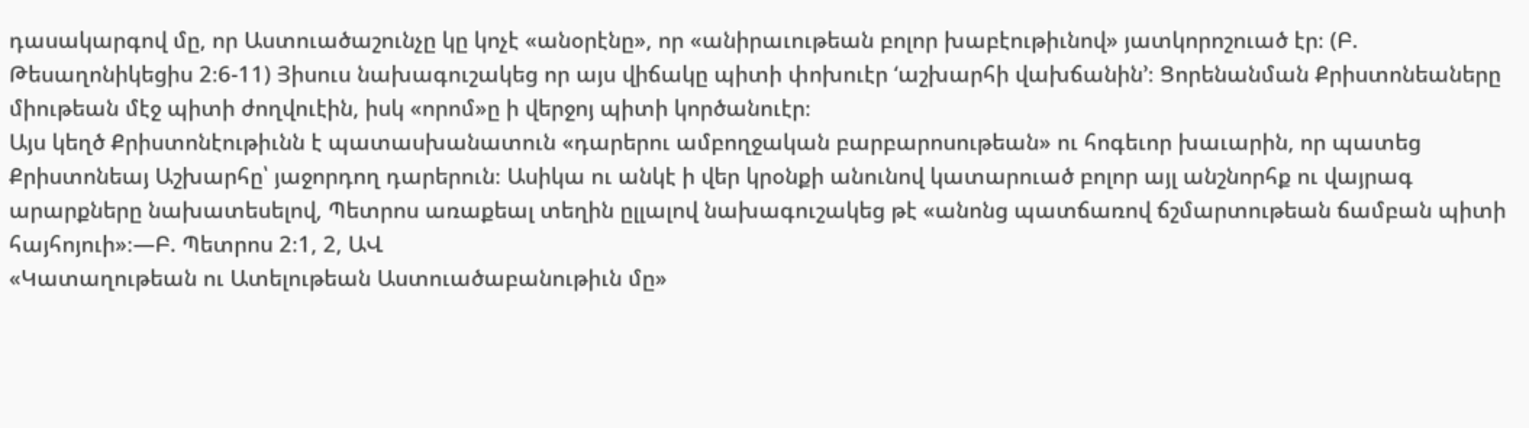դասակարգով մը, որ Աստուածաշունչը կը կոչէ «անօրէնը», որ «անիրաւութեան բոլոր խաբէութիւնով» յատկորոշուած էր։ (Բ. Թեսաղոնիկեցիս 2։6-11) Յիսուս նախագուշակեց որ այս վիճակը պիտի փոխուէր ‘աշխարհի վախճանին’։ Ցորենանման Քրիստոնեաները միութեան մէջ պիտի ժողվուէին, իսկ «որոմ»ը ի վերջոյ պիտի կործանուէր։
Այս կեղծ Քրիստոնէութիւնն է պատասխանատուն «դարերու ամբողջական բարբարոսութեան» ու հոգեւոր խաւարին, որ պատեց Քրիստոնեայ Աշխարհը՝ յաջորդող դարերուն։ Ասիկա ու անկէ ի վեր կրօնքի անունով կատարուած բոլոր այլ անշնորհք ու վայրագ արարքները նախատեսելով, Պետրոս առաքեալ տեղին ըլլալով նախագուշակեց թէ «անոնց պատճառով ճշմարտութեան ճամբան պիտի հայհոյուի»։—Բ. Պետրոս 2։1, 2, ԱՎ
«Կատաղութեան ու Ատելութեան Աստուածաբանութիւն մը»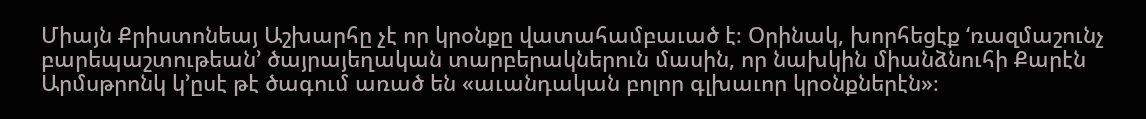Միայն Քրիստոնեայ Աշխարհը չէ որ կրօնքը վատահամբաւած է։ Օրինակ, խորհեցէք ‘ռազմաշունչ բարեպաշտութեան’ ծայրայեղական տարբերակներուն մասին, որ նախկին միանձնուհի Քարէն Արմսթրոնկ կ’ըսէ թէ ծագում առած են «աւանդական բոլոր գլխաւոր կրօնքներէն»։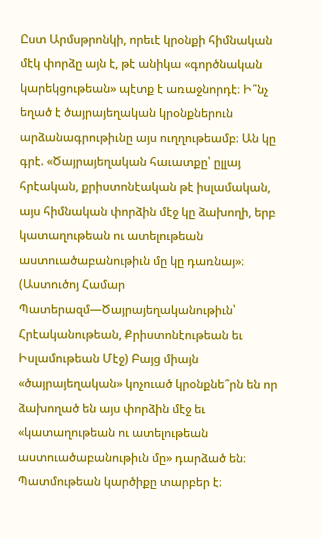Ըստ Արմսթրոնկի, որեւէ կրօնքի հիմնական մէկ փորձը այն է, թէ անիկա «գործնական կարեկցութեան» պէտք է առաջնորդէ։ Ի՞նչ եղած է ծայրայեղական կրօնքներուն արձանագրութիւնը այս ուղղութեամբ։ Ան կը գրէ. «Ծայրայեղական հաւատքը՝ ըլլայ հրէական, քրիստոնէական թէ իսլամական, այս հիմնական փորձին մէջ կը ձախողի, երբ կատաղութեան ու ատելութեան աստուածաբանութիւն մը կը դառնայ»։ (Աստուծոյ Համար Պատերազմ—Ծայրայեղականութիւն՝ Հրէականութեան, Քրիստոնէութեան եւ Իսլամութեան Մէջ) Բայց միայն «ծայրայեղական» կոչուած կրօնքնե՞րն են որ ձախողած են այս փորձին մէջ եւ «կատաղութեան ու ատելութեան աստուածաբանութիւն մը» դարձած են։ Պատմութեան կարծիքը տարբեր է։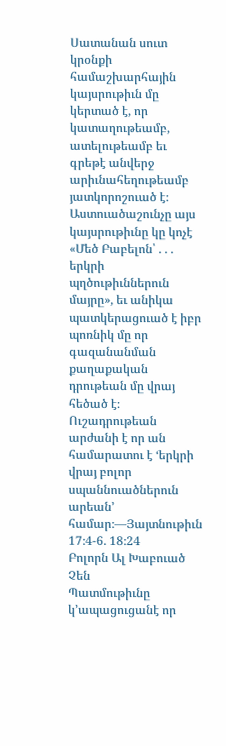Սատանան սուտ կրօնքի համաշխարհային կայսրութիւն մը կերտած է, որ կատաղութեամբ, ատելութեամբ եւ գրեթէ անվերջ արիւնահեղութեամբ յատկորոշուած է։ Աստուածաշունչը այս կայսրութիւնը կը կոչէ «Մեծ Բաբելոն՝ . . . երկրի պղծութիւններուն մայրը», եւ անիկա պատկերացուած է իբր պոռնիկ մը որ գազանանման քաղաքական դրութեան մը վրայ հեծած է։ Ուշադրութեան արժանի է որ ան համարատու է ‘երկրի վրայ բոլոր սպաննուածներուն արեան’ համար։—Յայտնութիւն 17։4-6. 18։24
Բոլորն Ալ Խաբուած Չեն
Պատմութիւնը կ’ապացուցանէ որ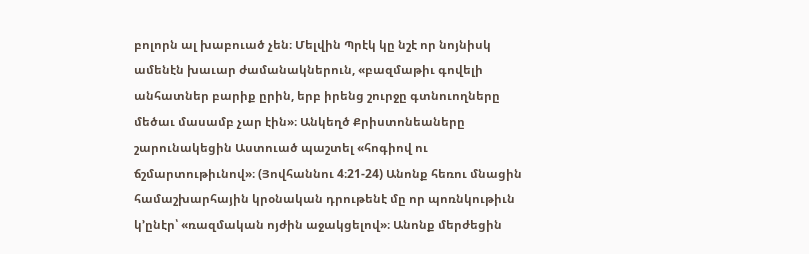բոլորն ալ խաբուած չեն։ Մելվին Պրէկ կը նշէ որ նոյնիսկ ամենէն խաւար ժամանակներուն, «բազմաթիւ գովելի անհատներ բարիք ըրին, երբ իրենց շուրջը գտնուողները մեծաւ մասամբ չար էին»։ Անկեղծ Քրիստոնեաները շարունակեցին Աստուած պաշտել «հոգիով ու ճշմարտութիւնով»։ (Յովհաննու 4։21-24) Անոնք հեռու մնացին համաշխարհային կրօնական դրութենէ մը որ պոռնկութիւն կ’ընէր՝ «ռազմական ոյժին աջակցելով»։ Անոնք մերժեցին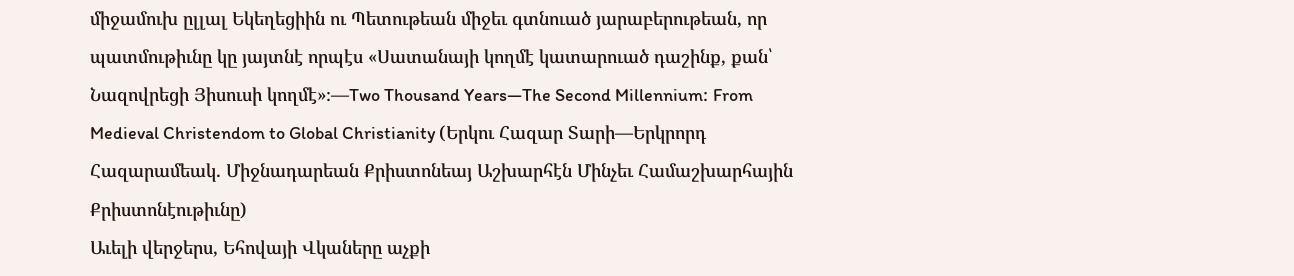միջամուխ ըլլալ Եկեղեցիին ու Պետութեան միջեւ գտնուած յարաբերութեան, որ պատմութիւնը կը յայտնէ որպէս «Սատանայի կողմէ կատարուած դաշինք, քան՝ Նազովրեցի Յիսուսի կողմէ»։—Two Thousand Years—The Second Millennium։ From Medieval Christendom to Global Christianity (Երկու Հազար Տարի—Երկրորդ Հազարամեակ. Միջնադարեան Քրիստոնեայ Աշխարհէն Մինչեւ Համաշխարհային Քրիստոնէութիւնը)
Աւելի վերջերս, Եհովայի Վկաները աչքի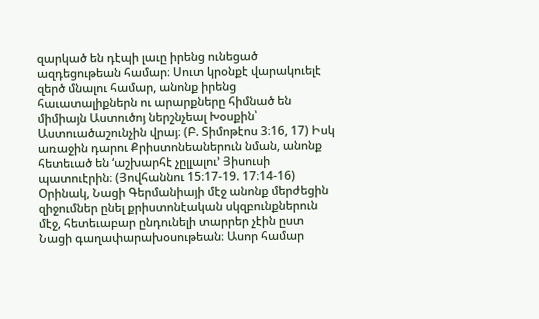զարկած են դէպի լաւը իրենց ունեցած ազդեցութեան համար։ Սուտ կրօնքէ վարակուելէ զերծ մնալու համար, անոնք իրենց հաւատալիքներն ու արարքները հիմնած են միմիայն Աստուծոյ ներշնչեալ Խօսքին՝ Աստուածաշունչին վրայ։ (Բ. Տիմոթէոս 3։16, 17) Իսկ առաջին դարու Քրիստոնեաներուն նման, անոնք հետեւած են ‘աշխարհէ չըլլալու’ Յիսուսի պատուէրին։ (Յովհաննու 15։17-19. 17։14-16) Օրինակ, Նացի Գերմանիայի մէջ անոնք մերժեցին զիջումներ ընել քրիստոնէական սկզբունքներուն մէջ, հետեւաբար ընդունելի տարրեր չէին ըստ Նացի գաղափարախօսութեան։ Ասոր համար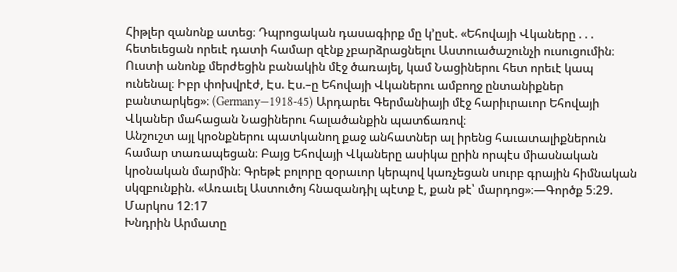Հիթլեր զանոնք ատեց։ Դպրոցական դասագիրք մը կ’ըսէ. «Եհովայի Վկաները . . . հետեւեցան որեւէ դատի համար զէնք չբարձրացնելու Աստուածաշունչի ուսուցումին։ Ուստի անոնք մերժեցին բանակին մէջ ծառայել, կամ Նացիներու հետ որեւէ կապ ունենալ։ Իբր փոխվրէժ, Էս. Էս.–ը Եհովայի Վկաներու ամբողջ ընտանիքներ բանտարկեց»։ (Germany—1918-45) Արդարեւ Գերմանիայի մէջ հարիւրաւոր Եհովայի Վկաներ մահացան Նացիներու հալածանքին պատճառով։
Անշուշտ այլ կրօնքներու պատկանող քաջ անհատներ ալ իրենց հաւատալիքներուն համար տառապեցան։ Բայց Եհովայի Վկաները ասիկա ըրին որպէս միասնական կրօնական մարմին։ Գրեթէ բոլորը զօրաւոր կերպով կառչեցան սուրբ գրային հիմնական սկզբունքին. «Առաւել Աստուծոյ հնազանդիլ պէտք է, քան թէ՝ մարդոց»։—Գործք 5։29. Մարկոս 12։17
Խնդրին Արմատը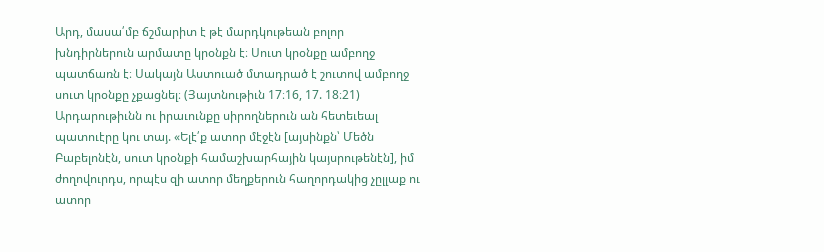Արդ, մասա՛մբ ճշմարիտ է թէ մարդկութեան բոլոր խնդիրներուն արմատը կրօնքն է։ Սուտ կրօնքը ամբողջ պատճառն է։ Սակայն Աստուած մտադրած է շուտով ամբողջ սուտ կրօնքը չքացնել։ (Յայտնութիւն 17։16, 17. 18։21) Արդարութիւնն ու իրաւունքը սիրողներուն ան հետեւեալ պատուէրը կու տայ. «Ելէ՛ք ատոր մէջէն [այսինքն՝ Մեծն Բաբելոնէն, սուտ կրօնքի համաշխարհային կայսրութենէն], իմ ժողովուրդս, որպէս զի ատոր մեղքերուն հաղորդակից չըլլաք ու ատոր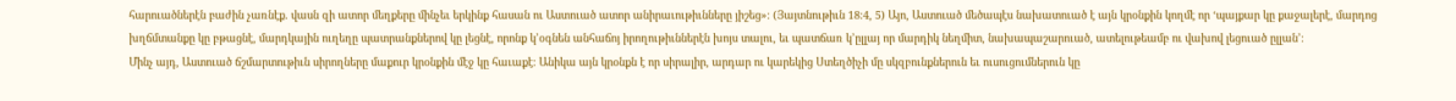հարուածներէն բաժին չառնէք. վասն զի ատոր մեղքերը մինչեւ երկինք հասան ու Աստուած ատոր անիրաւութիւնները յիշեց»։ (Յայտնութիւն 18։4, 5) Այո, Աստուած մեծապէս նախատուած է այն կրօնքին կողմէ որ ‘պայքար կը քաջալերէ, մարդոց խղճմտանքը կը բթացնէ, մարդկային ուղեղը պատրանքներով կը լեցնէ, որոնք կ’օգնեն անհաճոյ իրողութիւններէն խոյս տալու, եւ պատճառ կ’ըլլայ որ մարդիկ նեղմիտ, նախապաշարուած, ատելութեամբ ու վախով լեցուած ըլլան’։
Մինչ այդ, Աստուած ճշմարտութիւն սիրողները մաքուր կրօնքին մէջ կը հաւաքէ։ Անիկա այն կրօնքն է որ սիրալիր, արդար ու կարեկից Ստեղծիչի մը սկզբունքներուն եւ ուսուցումներուն կը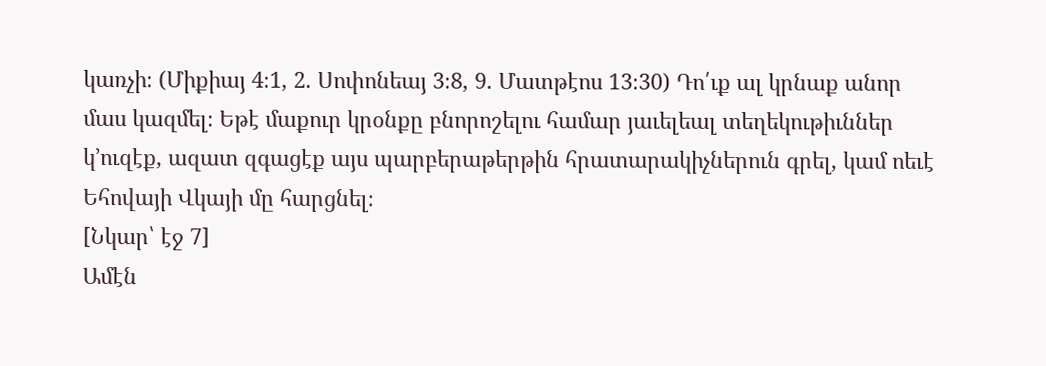կառչի։ (Միքիայ 4։1, 2. Սոփոնեայ 3։8, 9. Մատթէոս 13։30) Դո՛ւք ալ կրնաք անոր մաս կազմել։ Եթէ մաքուր կրօնքը բնորոշելու համար յաւելեալ տեղեկութիւններ կ’ուզէք, ազատ զգացէք այս պարբերաթերթին հրատարակիչներուն գրել, կամ ոեւէ Եհովայի Վկայի մը հարցնել։
[Նկար՝ էջ 7]
Ամէն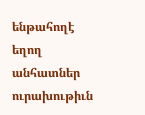ենթահողէ եղող անհատներ ուրախութիւն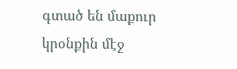գտած են մաքուր կրօնքին մէջ